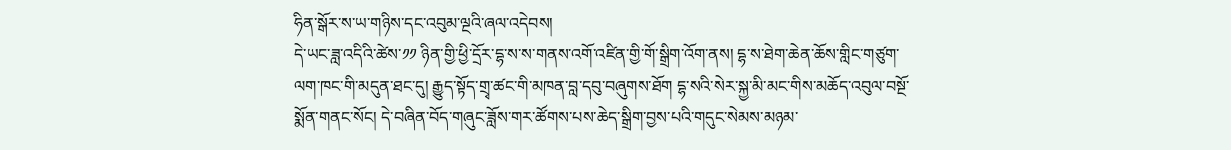ཧིན་སྒོར་ས་ཡ་གཉིས་དང་འབུམ་ལྔའི་ཞལ་འདེབས།
དེ་ཡང་ཟླ་འདིའི་ཚེས་༡༡ ཉིན་གྱི་ཕྱི་དྲོར་དྷ་ས་ས་གནས་འགོ་འཛིན་གྱི་གོ་སྒྲིག་འོག་ནས། དྷ་ས་ཐེག་ཆེན་ཆོས་གླིང་གཙུག་ལག་ཁང་གི་མདུན་ཐང་དུ། རྒྱུད་སྟོད་གྲྭ་ཚང་གི་མཁན་བླ་དབུ་བཞུགས་ཐོག དྷ་སའི་སེར་སྐྱ་མི་མང་གིས་མཆོད་འབུལ་བསྔོ་སྨོན་གནང་སོང། དེ་བཞིན་བོད་གཞུང་ཟློས་གར་ཚོགས་པས་ཆེད་སྒྲིག་བྱས་པའི་གདུང་སེམས་མཉམ་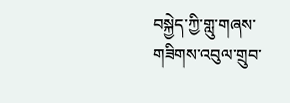བསྐྱེད་ཀྱི་གླུ་གཞས་གཟིགས་འབུལ་གྲུབ་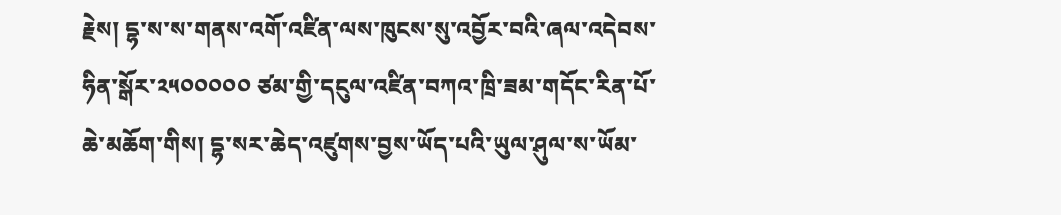རྗེས། དྷ་ས་ས་གནས་འགོ་འཛིན་ལས་ཁུངས་སུ་འབྱོར་བའི་ཞལ་འདེབས་ཧིན་སྒོར་༢༥༠༠༠༠༠ ཙམ་གྱི་དངུལ་འཛིན་བཀའ་ཁྲི་ཟམ་གདོང་རིན་པོ་ཆེ་མཆོག་གིས། དྷ་སར་ཆེད་འཛུགས་བྱས་ཡོད་པའི་ཡུལ་ཤུལ་ས་ཡོམ་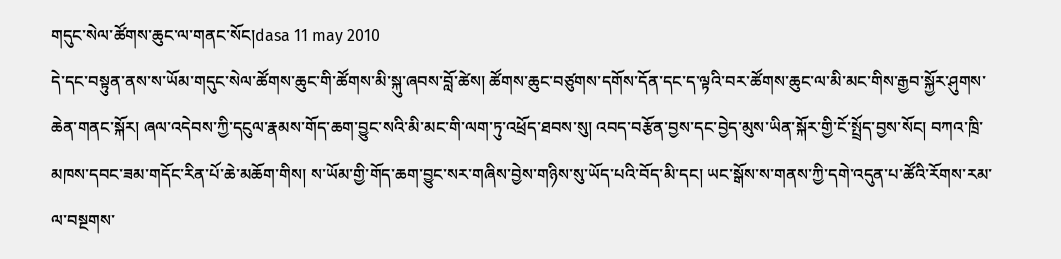གདུང་སེལ་ཚོགས་ཆུང་ལ་གནང་སོང།dasa 11 may 2010
དེ་དང་བསྟུན་ནས་ས་ཡོམ་གདུང་སེལ་ཚོགས་ཆུང་གི་ཚོགས་མི་སྐུ་ཞབས་བློ་ཚེས། ཚོགས་ཆུང་བཙུགས་དགོས་དོན་དང་ད་ལྟའི་བར་ཚོགས་ཆུང་ལ་མི་མང་གིས་རྒྱབ་སྐྱོར་ཤུགས་ཆེན་གནང་སྐོར། ཞལ་འདེབས་ཀྱི་དངུལ་རྣམས་གོད་ཆག་བྱུང་སའི་མི་མང་གི་ལག་ཏུ་འཕྲོད་ཐབས་སུ། འབད་བརྩོན་བྱས་དང་བྱེད་མུས་ཡིན་སྐོར་གྱི་ངོ་སྤྲོད་བྱས་སོང། བཀའ་ཁྲི་མཁས་དབང་ཟམ་གདོང་རིན་པོ་ཆེ་མཆོག་གིས། ས་ཡོམ་གྱི་གོད་ཆག་བྱུང་སར་གཞིས་བྱེས་གཉིས་སུ་ཡོད་པའི་བོད་མི་དང། ཡང་སྒོས་ས་གནས་ཀྱི་དགེ་འདུན་པ་ཚོའི་རོགས་རམ་ལ་བསྔགས་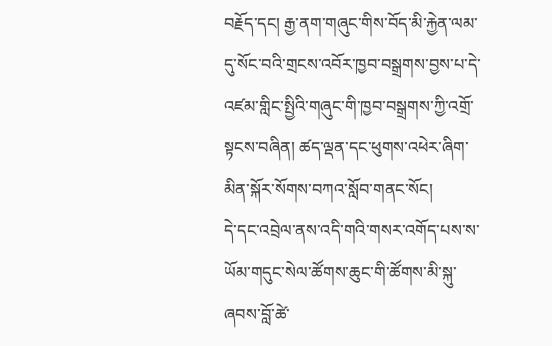བརྗོད་དང། རྒྱ་ནག་གཞུང་གིས་བོད་མི་རྐྱེན་ལམ་དུ་སོང་བའི་གྲངས་འབོར་ཁྱབ་བསྒྲགས་བྱས་པ་དེ་འཛམ་གླིང་སྤྱིའི་གཞུང་གི་ཁྱབ་བསྒྲགས་ཀྱི་འགྲོ་སྟངས་བཞིན། ཚད་ལྡན་དང་ཕུགས་འཕེར་ཞིག་མིན་སྐོར་སོགས་བཀའ་སློབ་གནང་སོང།
དེ་དང་འབྲེལ་ནས་འདི་གའི་གསར་འགོད་པས་ས་ཡོམ་གདུང་སེལ་ཚོགས་ཆུང་གི་ཚོགས་མི་སྐུ་ཞབས་བློ་ཚེ་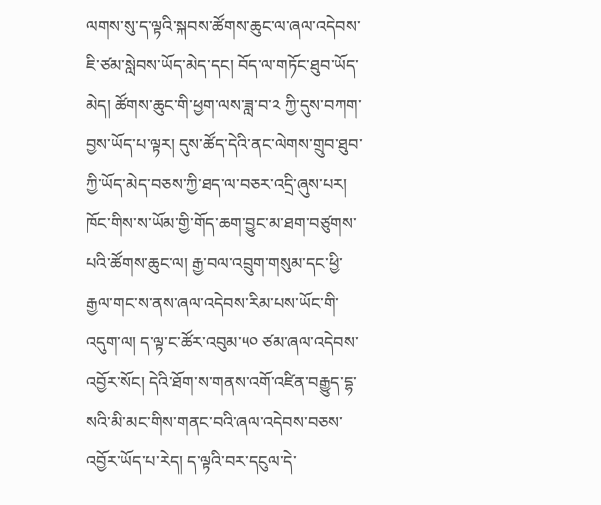ལགས་སུ་ད་ལྟའི་སྐབས་ཚོགས་ཆུང་ལ་ཞལ་འདེབས་ཇི་ཙམ་སླེབས་ཡོད་མེད་དང། བོད་ལ་གཏོང་ཐུབ་ཡོད་མེད། ཚོགས་ཆུང་གི་ཕྱག་ལས་ཟླ་བ་༢ ཀྱི་དུས་བཀག་བྱས་ཡོད་པ་ལྟར། དུས་ཚོད་དེའི་ནང་ལེགས་གྲུབ་ཐུབ་ཀྱི་ཡོད་མེད་བཅས་ཀྱི་ཐད་ལ་བཅར་འདྲི་ཞུས་པར།    ཁོང་གིས་ས་ཡོམ་གྱི་གོད་ཆག་བྱུང་མ་ཐག་བཙུགས་པའི་ཚོགས་ཆུང་ལ། རྒྱ་བལ་འབྲུག་གསུམ་དང་ཕྱི་རྒྱལ་གང་ས་ནས་ཞལ་འདེབས་རིམ་པས་ཡོང་གི་འདུག་ལ། ད་ལྟ་ང་ཚོར་འབུམ་༥༠ ཙམ་ཞལ་འདེབས་འབྱོར་སོང། དེའི་ཐོག་ས་གནས་འགོ་འཛིན་བརྒྱུད་དྷ་སའི་མི་མང་གིས་གནང་བའི་ཞལ་འདེབས་བཅས་འབྱོར་ཡོད་པ་རེད། ད་ལྟའི་བར་དངུལ་དེ་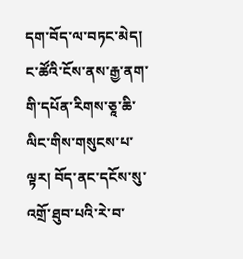དག་བོད་ལ་བཏང་མེད། ང་ཚོའི་ངོས་ནས་རྒྱ་ནག་གི་དཔོན་རིགས་ཅཱ་ཆི་ལིང་གིས་གསུངས་པ་ལྟར། བོད་ནང་དངོས་སུ་འགྲོ་ཐུབ་པའི་རེ་བ་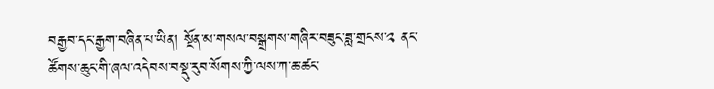བརྒྱབ་དང་རྒྱག་བཞིན་པ་ཡིན། སྔོན་མ་གསལ་བསྒྲགས་གཞིར་བཟུང་ཟླ་གྲངས་༢ ནང་ཚོགས་ཆུང་གི་ཞལ་འདེབས་བསྡུ་རུབ་སོགས་ཀྱི་ལས་ཀ་ཆ་ཚང་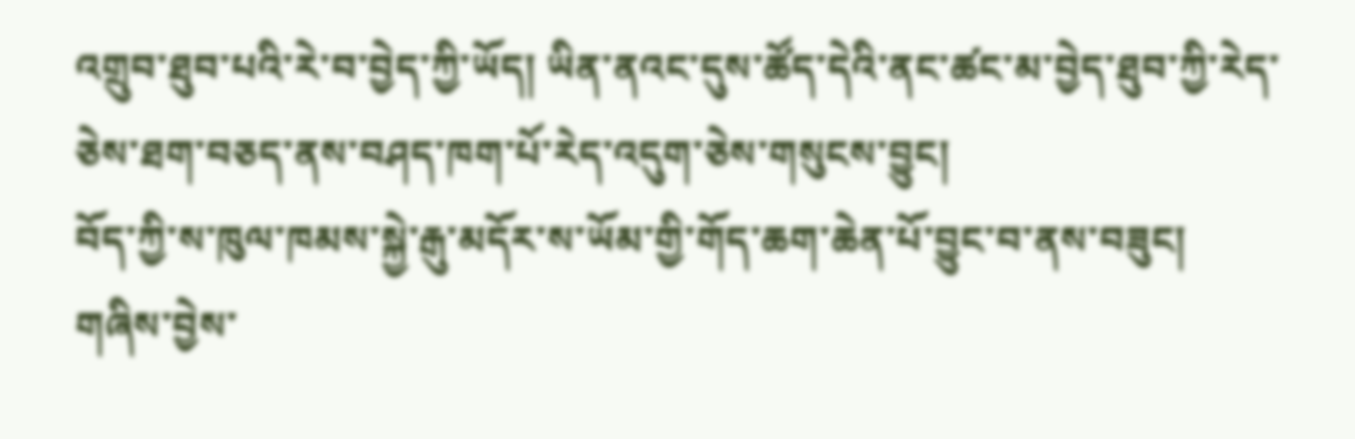འགྲུབ་ཐུབ་པའི་རེ་བ་བྱེད་ཀྱི་ཡོད། ཡིན་ནའང་དུས་ཚོད་དེའི་ནང་ཚང་མ་བྱེད་ཐུབ་ཀྱི་རེད་ཅེས་ཐག་བཅད་ནས་བཤད་ཁག་པོ་རེད་འདུག་ཅེས་གསུངས་བྱུང།
བོད་ཀྱི་ས་ཁུལ་ཁམས་སྐྱེ་རྒུ་མདོར་ས་ཡོམ་གྱི་གོད་ཆག་ཆེན་པོ་བྱུང་བ་ནས་བཟུང། གཞིས་བྱེས་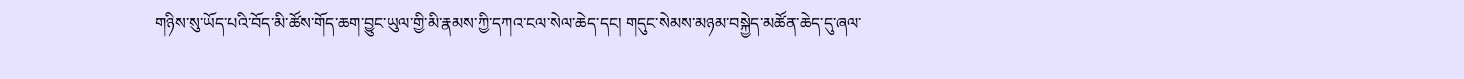གཉིས་སུ་ཡོད་པའི་བོད་མི་ཚོས་གོད་ཆག་བྱུང་ཡུལ་གྱི་མི་རྣམས་ཀྱི་དཀའ་ངལ་སེལ་ཆེད་དང། གདུང་སེམས་མཉམ་བསྐྱེད་མཚོན་ཆེད་དུ་ཞལ་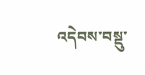འདེབས་བསྡུ་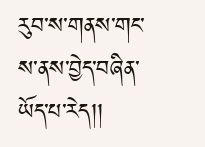རུབ་ས་གནས་གང་ས་ནས་བྱེད་བཞིན་ཡོད་པ་རེད།།